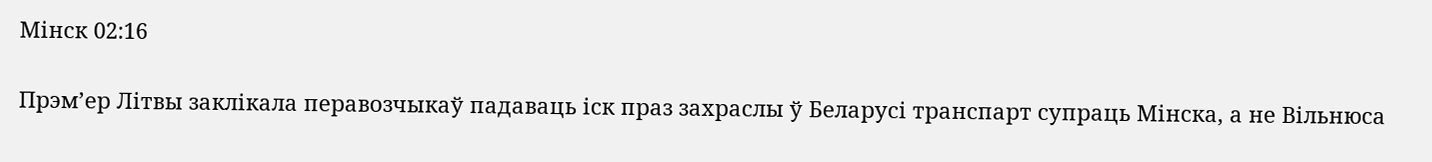Мінск 02:16

Прэм’ер Літвы заклікала перавозчыкаў падаваць іск праз захраслы ў Беларусі транспарт супраць Мінска, а не Вільнюса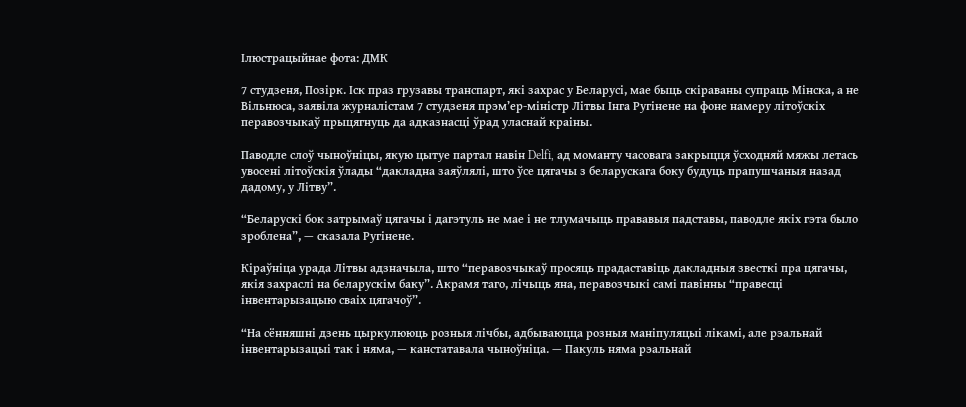Ілюстрацыйнае фота: ДМК

7 студзеня, Позірк. Іск праз грузавы транспарт, які захрас у Беларусі, мае быць скіраваны супраць Мінска, а не Вільнюса, заявіла журналістам 7 студзеня прэм’ер-міністр Літвы Інга Ругінене на фоне намеру літоўскіх перавозчыкаў прыцягнуць да адказнасці ўрад уласнай краіны.

Паводле слоў чыноўніцы, якую цытуе партал навін Delfi, ад моманту часовага закрыцця ўсходняй мяжы летась увосені літоўскія ўлады “дакладна заяўлялі, што ўсе цягачы з беларускага боку будуць прапушчаныя назад дадому, у Літву”.

“Беларускі бок затрымаў цягачы і дагэтуль не мае і не тлумачыць прававыя падставы, паводле якіх гэта было зроблена”, — сказала Ругінене.

Кіраўніца урада Літвы адзначыла, што “перавозчыкаў просяць прадаставіць дакладныя звесткі пра цягачы, якія захраслі на беларускім баку”. Акрамя таго, лічыць яна, перавозчыкі самі павінны “правесці інвентарызацыю сваіх цягачоў”.

“На сённяшні дзень цыркулююць розныя лічбы, адбываюцца розныя маніпуляцыі лікамі, але рэальнай інвентарызацыі так і няма, — канстатавала чыноўніца. — Пакуль няма рэальнай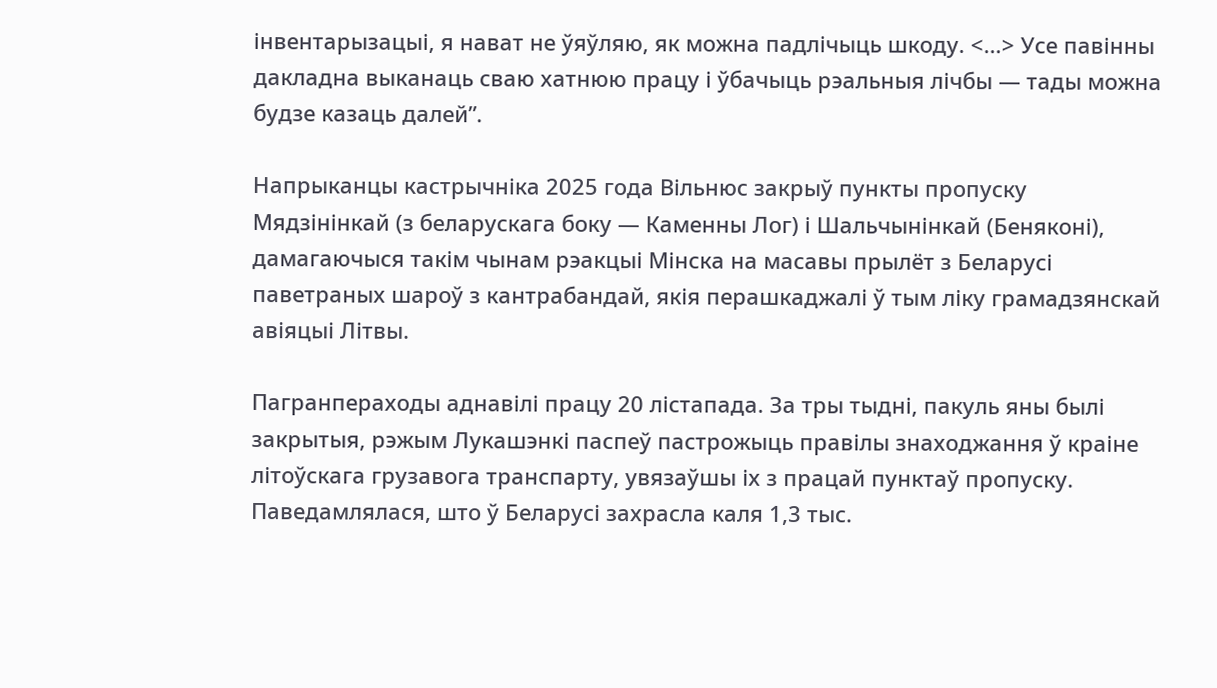інвентарызацыі, я нават не ўяўляю, як можна падлічыць шкоду. <…> Усе павінны дакладна выканаць сваю хатнюю працу і ўбачыць рэальныя лічбы — тады можна будзе казаць далей”.

Напрыканцы кастрычніка 2025 года Вільнюс закрыў пункты пропуску Мядзінінкай (з беларускага боку — Каменны Лог) і Шальчынінкай (Беняконі), дамагаючыся такім чынам рэакцыі Мінска на масавы прылёт з Беларусі паветраных шароў з кантрабандай, якія перашкаджалі ў тым ліку грамадзянскай авіяцыі Літвы.

Пагранпераходы аднавілі працу 20 лістапада. За тры тыдні, пакуль яны былі закрытыя, рэжым Лукашэнкі паспеў пастрожыць правілы знаходжання ў краіне літоўскага грузавога транспарту, увязаўшы іх з працай пунктаў пропуску. Паведамлялася, што ў Беларусі захрасла каля 1,3 тыс.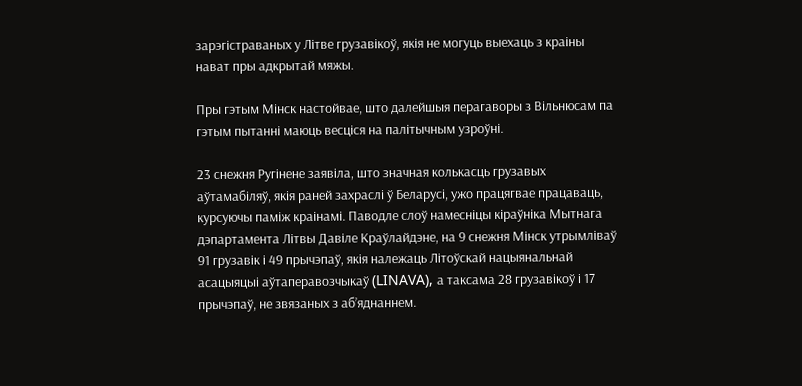зарэгістраваных у Літве грузавікоў, якія не могуць выехаць з краіны нават пры адкрытай мяжы.

Пры гэтым Мінск настойвае, што далейшыя перагаворы з Вільнюсам па гэтым пытанні маюць весціся на палітычным узроўні.

23 снежня Ругінене заявіла, што значная колькасць грузавых аўтамабіляў, якія раней захраслі ў Беларусі, ужо працягвае працаваць, курсуючы паміж краінамі. Паводле слоў намесніцы кіраўніка Мытнага дэпартамента Літвы Давіле Краўлайдэне, на 9 снежня Мінск утрымліваў 91 грузавік і 49 прычэпаў, якія належаць Літоўскай нацыянальнай асацыяцыі аўтаперавозчыкаў (LINAVA), а таксама 28 грузавікоў і 17 прычэпаў, не звязаных з аб’яднаннем.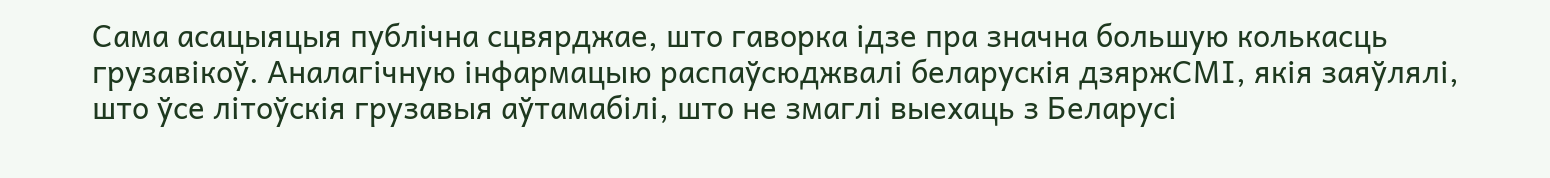Сама асацыяцыя публічна сцвярджае, што гаворка ідзе пра значна большую колькасць грузавікоў. Аналагічную інфармацыю распаўсюджвалі беларускія дзяржСМІ, якія заяўлялі, што ўсе літоўскія грузавыя аўтамабілі, што не змаглі выехаць з Беларусі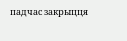падчас закрыцця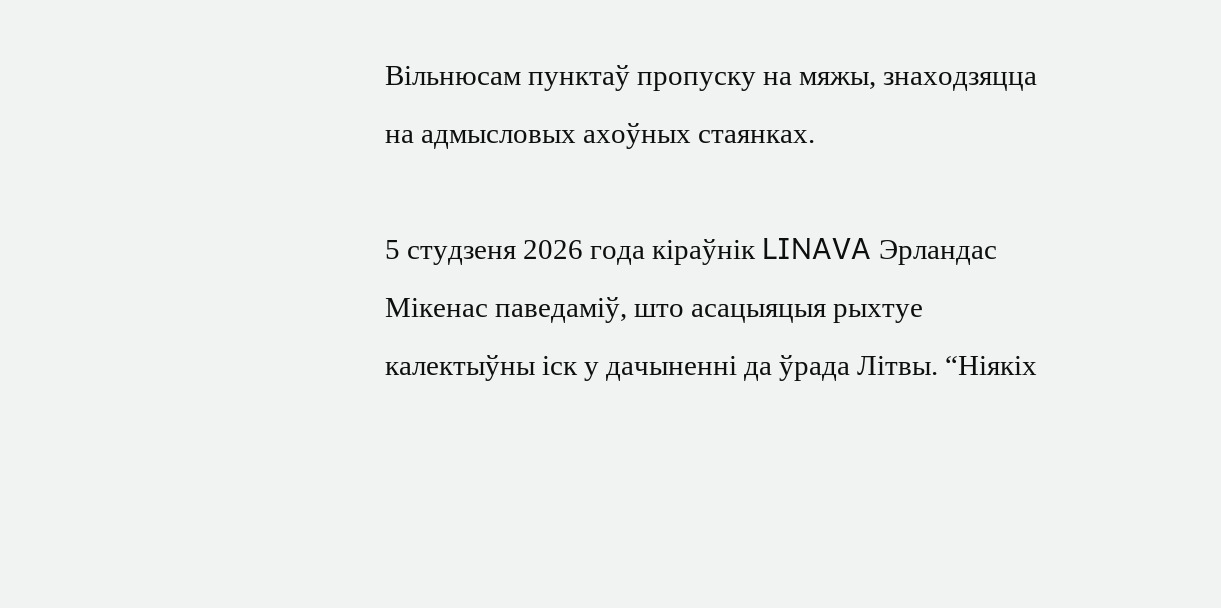Вільнюсам пунктаў пропуску на мяжы, знаходзяцца на адмысловых ахоўных стаянках.

5 студзеня 2026 года кіраўнік LINAVA Эрландас Мікенас паведаміў, што асацыяцыя рыхтуе калектыўны іск у дачыненні да ўрада Літвы. “Ніякіх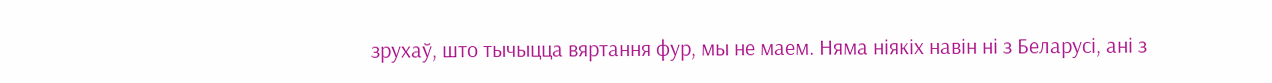зрухаў, што тычыцца вяртання фур, мы не маем. Няма ніякіх навін ні з Беларусі, ані з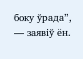боку ўрада”, — заявіў ён.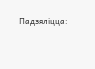Падзяліцца: